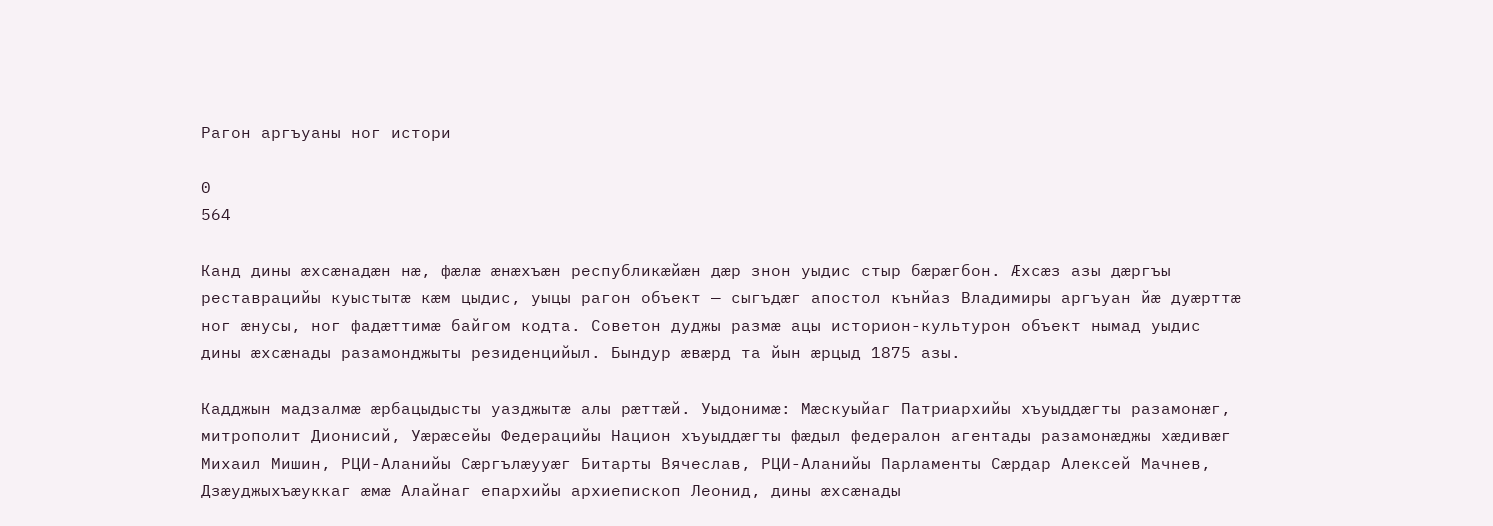Рагон аргъуаны ног истори

0
564

Канд дины ӕхсӕнадӕн нӕ, фӕлӕ ӕнӕхъӕн республикӕйӕн дӕр знон уыдис стыр бӕрӕгбон. Ӕхсӕз азы дӕргъы реставрацийы куыстытӕ кӕм цыдис, уыцы рагон объект — сыгъдӕг апостол кънйаз Владимиры аргъуан йӕ дуӕрттӕ ног ӕнусы, ног фадӕттимӕ байгом кодта. Советон дуджы размӕ ацы историон-культурон объект нымад уыдис дины ӕхсӕнады разамонджыты резиденцийыл. Бындур ӕвӕрд та йын ӕрцыд 1875 азы.

Кадджын мадзалмӕ ӕрбацыдысты уазджытӕ алы рӕттӕй. Уыдонимӕ: Мӕскуыйаг Патриархийы хъуыддӕгты разамонӕг,  митрополит Дионисий, Уӕрӕсейы Федерацийы Национ хъуыддӕгты фӕдыл федералон агентады разамонӕджы хӕдивӕг Михаил Мишин, РЦИ-Аланийы Сӕргълӕууӕг Битарты Вячеслав, РЦИ-Аланийы Парламенты Сӕрдар Алексей Мачнев, Дзӕуджыхъӕуккаг ӕмӕ Алайнаг епархийы архиепископ Леонид, дины ӕхсӕнады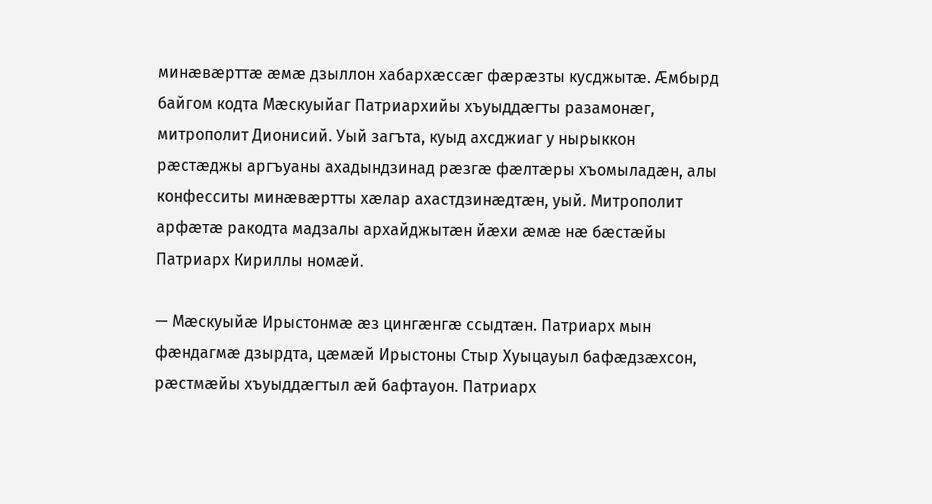минӕвӕрттӕ ӕмӕ дзыллон хабархӕссӕг фӕрӕзты кусджытӕ. Ӕмбырд байгом кодта Мӕскуыйаг Патриархийы хъуыддӕгты разамонӕг, митрополит Дионисий. Уый загъта, куыд ахсджиаг у нырыккон рӕстӕджы аргъуаны ахадындзинад рӕзгӕ фӕлтӕры хъомыладӕн, алы конфесситы минӕвӕртты хӕлар ахастдзинӕдтӕн, уый. Митрополит арфӕтӕ ракодта мадзалы архайджытӕн йӕхи ӕмӕ нӕ бӕстӕйы Патриарх Кириллы номӕй.

— Мӕскуыйӕ Ирыстонмӕ ӕз цингӕнгӕ ссыдтӕн. Патриарх мын фӕндагмӕ дзырдта, цӕмӕй Ирыстоны Стыр Хуыцауыл бафӕдзӕхсон, рӕстмӕйы хъуыддӕгтыл ӕй бафтауон. Патриарх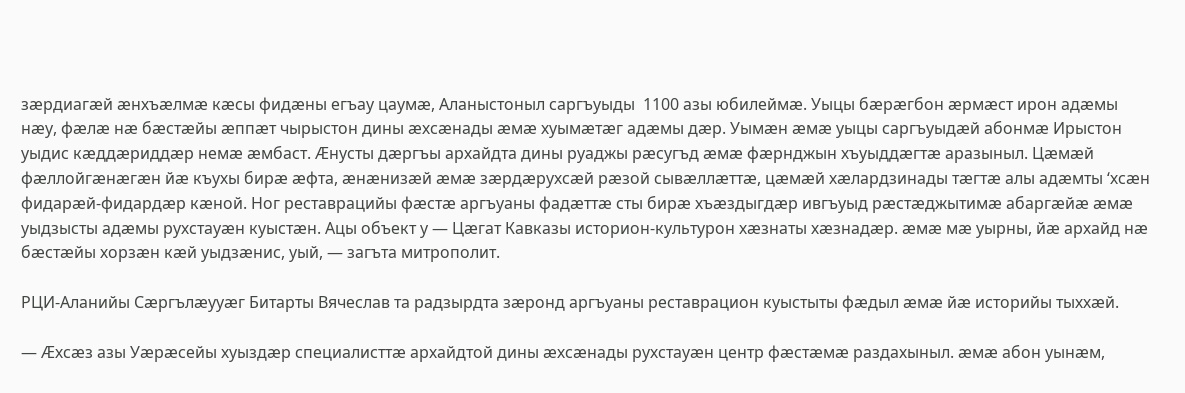зӕрдиагӕй ӕнхъӕлмӕ кӕсы фидӕны егъау цаумӕ, Аланыстоныл саргъуыды  1100 азы юбилеймӕ. Уыцы бӕрӕгбон ӕрмӕст ирон адӕмы нӕу, фӕлӕ нӕ бӕстӕйы ӕппӕт чырыстон дины ӕхсӕнады ӕмӕ хуымӕтӕг адӕмы дӕр. Уымӕн ӕмӕ уыцы саргъуыдӕй абонмӕ Ирыстон уыдис кӕддӕриддӕр немӕ ӕмбаст. Ӕнусты дӕргъы архайдта дины руаджы рӕсугъд ӕмӕ фӕрнджын хъуыддӕгтӕ аразыныл. Цӕмӕй фӕллойгӕнӕгӕн йӕ къухы бирӕ ӕфта, ӕнӕнизӕй ӕмӕ зӕрдӕрухсӕй рӕзой сывӕллӕттӕ, цӕмӕй хӕлардзинады тӕгтӕ алы адӕмты ‘хсӕн фидарӕй-фидардӕр кӕной. Ног реставрацийы фӕстӕ аргъуаны фадӕттӕ сты бирӕ хъӕздыгдӕр ивгъуыд рӕстӕджытимӕ абаргӕйӕ ӕмӕ уыдзысты адӕмы рухстауӕн куыстӕн. Ацы объект у — Цӕгат Кавказы историон-культурон хӕзнаты хӕзнадӕр. ӕмӕ мӕ уырны, йӕ архайд нӕ бӕстӕйы хорзӕн кӕй уыдзӕнис, уый, — загъта митрополит.

РЦИ-Аланийы Сӕргълӕууӕг Битарты Вячеслав та радзырдта зӕронд аргъуаны реставрацион куыстыты фӕдыл ӕмӕ йӕ историйы тыххӕй.

— Ӕхсӕз азы Уӕрӕсейы хуыздӕр специалисттӕ архайдтой дины ӕхсӕнады рухстауӕн центр фӕстӕмӕ раздахыныл. ӕмӕ абон уынӕм,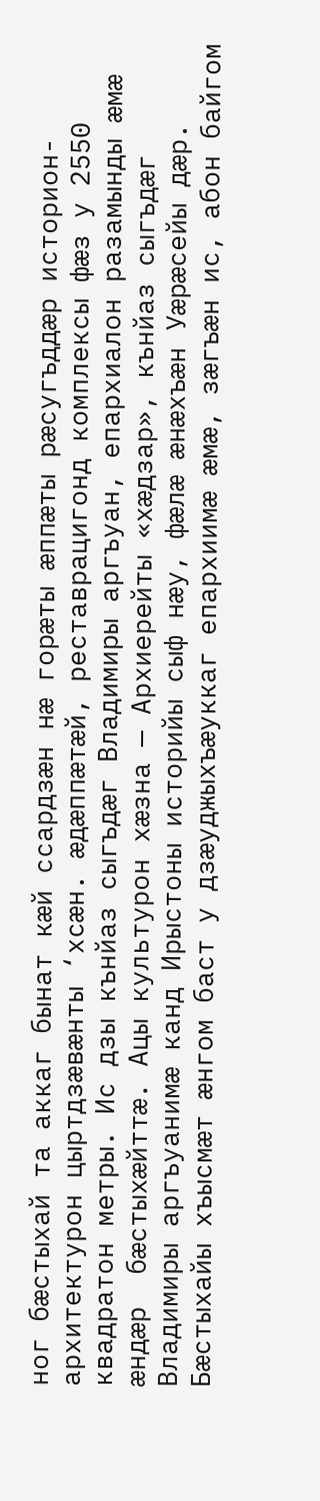ног бӕстыхай та аккаг бынат кӕй ссардзӕн нӕ горӕты ӕппӕты рӕсугъддӕр историон-архитектурон цыртдзӕвӕнты ‘хсӕн. ӕдӕппӕтӕй, реставрацигонд комплексы фӕз у 2550 квадратон метры. Ис дзы кънйаз сыгъдӕг Владимиры аргъуан, епархиалон разамынды ӕмӕ ӕндӕр  бӕстыхӕйттӕ. Ацы культурон хӕзна — Архиерейты «хӕдзар», кънйаз сыгъдӕг Владимиры аргъуанимӕ канд Ирыстоны историйы сыф нӕу, фӕлӕ ӕнӕхъӕн Уӕрӕсейы дӕр. Бӕстыхайы хъысмӕт ӕнгом баст у дзӕуджыхъӕуккаг епархиимӕ ӕмӕ, зӕгъӕн ис, абон байгом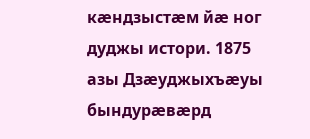кӕндзыстӕм йӕ ног дуджы истори. 1875 азы Дзӕуджыхъӕуы бындурӕвӕрд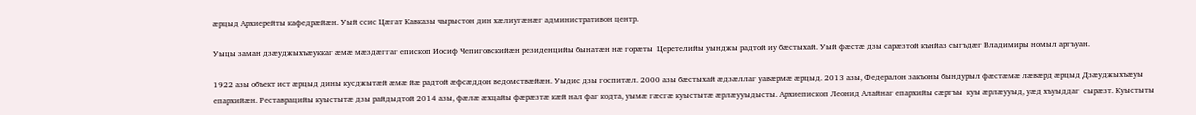ӕрцыд Архиерейты кафедрӕйӕн. Уый ссис Цӕгат Кавказы чырыстон дин хӕлиугӕнӕг административон центр.

Уыцы заман дзӕуджыхъӕуккаг ӕмӕ мӕздӕггаг епископ Иосиф Чепиговскийӕн резиденцийы бынатӕн нӕ горӕты  Церетелийы уынджы радтой иу бӕстыхай. Уый фӕстӕ дзы сарӕзтой кънйаз сыгъдӕг Владимиры номыл аргъуан.

1922 азы объект ист ӕрцыд дины кусджытӕй ӕмӕ йӕ радтой ӕфсӕддон ведомствӕйӕн. Уыдис дзы госпитӕл. 2000 азы бӕстыхай ӕдзӕллаг уавӕрмӕ ӕрцыд. 2013 азы, Федералон закъоны бындурыл фӕстӕмӕ лӕвӕрд ӕрцыд Дзӕуджыхъӕуы епархийӕн. Реставрацийы куыстытӕ дзы райдыдтой 2014 азы, фӕлӕ ӕхцайы фӕрӕзтӕ кӕй нал фаг кодта, уымӕ гӕсгӕ куыстытӕ ӕрлӕууыдысты. Архиепископ Леонид Алайнаг епархийы сӕргъы  куы ӕрлӕууыд, уӕд хъуыддаг  сырӕзт. Куыстыты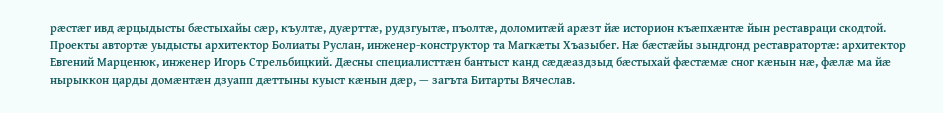рӕстӕг ивд ӕрцыдысты бӕстыхайы сӕр, къултӕ, дуӕрттӕ, рудзгуытӕ, пъолтӕ, доломитӕй арӕзт йӕ историон къӕпхӕнтӕ йын реставраци скодтой. Проекты автортӕ уыдысты архитектор Болиаты Руслан, инженер-конструктор та Магкӕты Хъазыбег. Нӕ бӕстӕйы зындгонд реставратортӕ: архитектор Евгений Марценюк, инженер Игорь Стрельбицкий. Дӕсны специалисттӕн бантыст канд сӕдӕаздзыд бӕстыхай фӕстӕмӕ сног кӕнын нӕ, фӕлӕ ма йӕ нырыккон царды домӕнтӕн дзуапп дӕттыны куыст кӕнын дӕр, — загъта Битарты Вячеслав.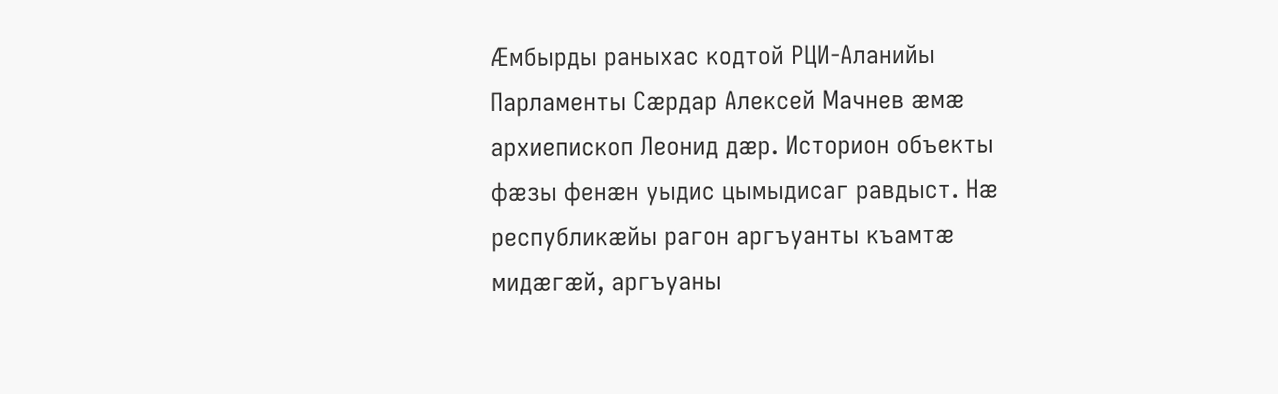Ӕмбырды раныхас кодтой РЦИ-Аланийы Парламенты Сӕрдар Алексей Мачнев ӕмӕ архиепископ Леонид дӕр. Историон объекты фӕзы фенӕн уыдис цымыдисаг равдыст. Нӕ республикӕйы рагон аргъуанты къамтӕ мидӕгӕй, аргъуаны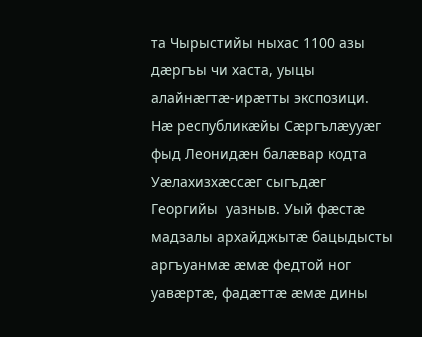та Чырыстийы ныхас 1100 азы дӕргъы чи хаста, уыцы алайнӕгтӕ-ирӕтты экспозици. Нӕ республикӕйы Сӕргълӕууӕг фыд Леонидӕн балӕвар кодта Уӕлахизхӕссӕг сыгъдӕг Георгийы  уазныв. Уый фӕстӕ мадзалы архайджытӕ бацыдысты аргъуанмӕ ӕмӕ федтой ног уавӕртӕ, фадӕттӕ ӕмӕ дины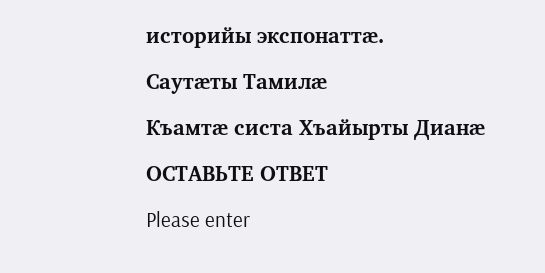историйы экспонаттӕ.

Саутӕты Тамилӕ

Къамтӕ систа Хъайырты Дианӕ

ОСТАВЬТЕ ОТВЕТ

Please enter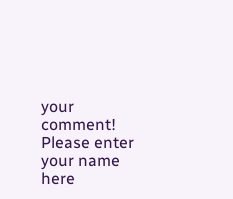your comment!
Please enter your name here